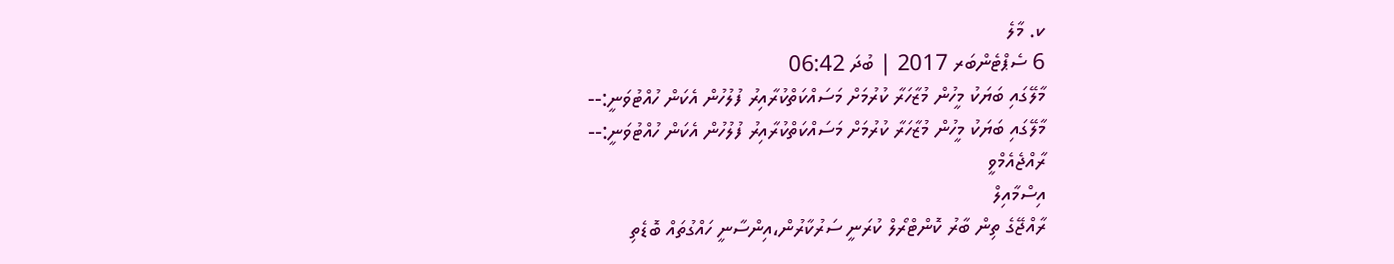ކ. މާލެ
6 ސެޕްޓެންބަރ 2017 | ބުދަ 06:42
މާލޭގައި ބަޔަކު މީހުން މުޒާހަރާ ކުރުމަށް މަސައްކަތްކުރާއިރު ފުލުހުން އެކަން ހުއްޓުވަނީ:--
މާލޭގައި ބަޔަކު މީހުން މުޒާހަރާ ކުރުމަށް މަސައްކަތްކުރާއިރު ފުލުހުން އެކަން ހުއްޓުވަނީ:--
ރާއްޖެއެމްވީ
އިސްމާއިލް
ރާއްޖޭގެ ތިން ބާރު ކޮންޓްރޯލް ކުރަނީ ސަރުކާރުން،އިންސާނީ ހައްގުތައް ބޮޑެތި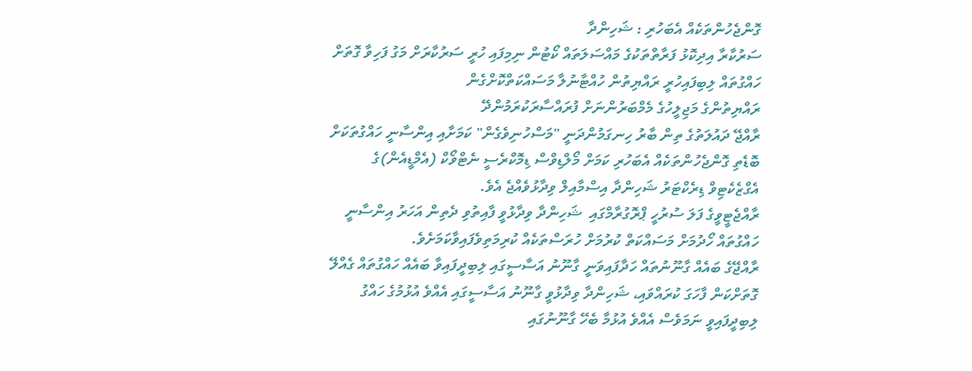ގޮންޖެހުންތަކެއް އެބަހުރި : ޝަހިންދާ
ސަރުކާރާ އިދިކޮޅު ފަރާތްތަކުގެ މައްސަލަތައް ކޯޓުން ނިމިފައި ހުރީ ސަރުކާރަށް މަގު ފަހިވާ ގޮތަށް
ހައްގުތައް ލިބިފައިހުރީ ރައްޔިތުން ހުއްޓާނުލާ މަސައްކަތްކޮށްގެން
ރައްޔިތުންގެ މަޖިލީހުގެ މެމްބަރުންނަށް ފުރައްސާރަކުރަމުންދޭ
ރާއްޖޭ ދައުލަތުގެ ތިން ބާރު ހިނގަމުންދަނީ "މަސްހުނިވެގެން" ކަމަށާއި އިންސާނީ ހައްގުތަކަށް ބޮޑެތި ގޮންޖެހުންތަކެއް އެބަހުރި ކަމަށް މޯލްޑިވްސް ޑިމޮކްރެސީ ނެޓްވޯކް (އެމްޑީއެން)ގެ އެގްޒެކެޓިވް ޑިރެކްޓަރު ޝަހިންދާ އިސްމާއިލް ވިދާޅުވެއްޖެ އެވެ.
ރާއްޖެޓީވީގެ ފަލަ ސުރުހީ ޕްރޮގުރާމްގައި  ޝަހިންދާ ވިދާޅުވީ ފާއިތުވި ދެތިން އަހަރު އިންސާނީ ހައްގުތައް ހޯދުމަށް މަސައްކަތް ކުރުމަށް ހުރަސްތަކެއް ކުރިމަތިވެފައިވާކަމަށެވެ.
ރާއްޖޭގެ ބައެއް ގާނޫނުތައް ހަދާފައިވަނީ ގާނޫނު އަސާސީގައި ލިބިދީފައިވާ ބައެއް ހައްގުތައް ގެއްލޭ ގޮތަށްކަން ފާހަގަ ކުރައްވައި، ޝަހިންދާ ވިދާޅުވީ ގާނޫނު އަސާސީގައި އެއްވެ އުޅުމުގެ ހައްގު ލިބިދީފައިވީ ނަމަވެސް އެއްވެ އުޅުމާ ބެހޭ ގާނޫނުގައި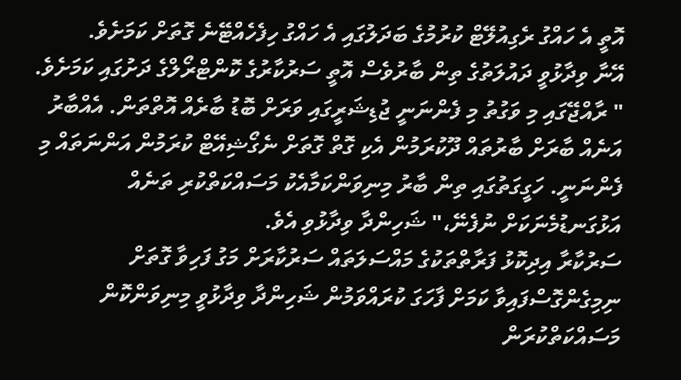އޮތީ އެ ހައްގު ރެގިއުލޭޓް ކުރުމުގެ ބަދަލުގައި އެ ހައްގު ހިފެހެއްޓޭނެ ގޮތަށް ކަމަށެވެ.
އޭނާ ވިދާޅުވީ ދައުލަތުގެ ތިން ބާރުވެސް އޮތީ ސަރުކާރުގެ ކޮންޓްރޯލްގެ ދަށުގައި ކަމަށެވެ.
" ރާއްޖޭގައި މި ވަގުތު މި ފެންނަނީ ޖުޑިޝަރީގައި ވަރަށް ބޮޑު ބާރެއް އޮތްތަން. އެއްބާރު އަނެއް ބާރަށް ބާރުތައް ދޫކުރަމުން އެކި ގޮތް ގޮތަށް ނެގޯޝިއޭޓް ކުރަމުން އަންނަތައް މި ފެންނަނީ. ހަގީގަތުގައި ތިން ބާރު މިނިވަންކަމާއެކު މަސައްކަތްކުރި ތަނެއް އަޅުގަނޑުމެނަކަށް ނުފެނޭ،" ޝަހިންދާ ވިދާޅުވި އެވެ.
ސަރުކާރާ އިދިކޮޅު ފަރާތްތަކުގެ މައްސަލަތައް ސަރުކާރަށް މަގު ފަހިވާ ގޮތަށް ނިމިގެންގޮސްފައިވާ ކަމަށް ފާހަގަ ކުރައްވަމުން ޝަހިންދާ ވިދާޅުވީ މިނިވަންކޮން މަސައްކަތްކުރަން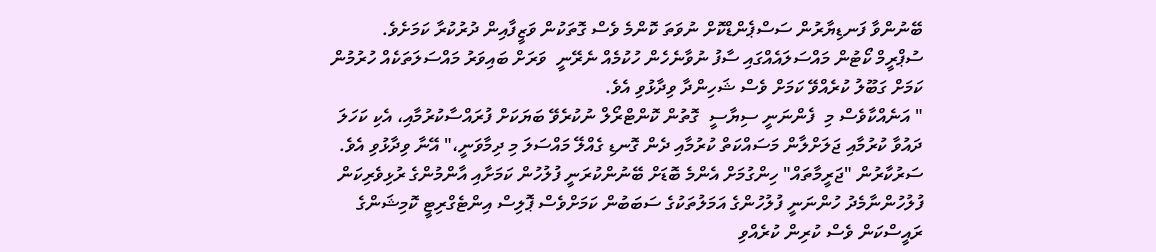ބޭނުންވާ ފަނޑިޔާރުން ސަސްޕެންޑްކޮށް ނުވަތަ ކޮންމެ ވެސް ގޮތަކުން ވަޒީފާއިން ދުރުކުރާ ކަމަށެވެ.
ސުޕްރީމް ކޯޓުން މައްސަލައެއްގައި ސާފު ނުވާނެހެން ހުކުމެއް ނެރޭނީ  ވަރަށް ބައިވަރު މައްސަލަތަކެއް ހުރުމުން ކަމަށް ގަބޫލު ކުރެއްވޭ ކަމަށް ވެސް ޝަހިންދާ ވިދާޅުވި އެވެ.
" އަނެއްކާވެސް މި  ފެންނަނީ ސިޔާސީ  ގޮތުން ކޮންޓްރޯލް ނުކުރެވޭ ބަޔަކަށް ފުރައްސާކުރުމާއި، އެކި ކަހަލަ ދައުވާ ކުރުމާއި ޖަލަށްލާން މަސައްކަތް ކުރުމާއި ދެން ގޮނޑި ގެއްލޭ މައްސަލަ މި ދިމާވަނީ،" އޭނާ ވިދާޅުވި އެވެ.
ސަރުކާރުން "ޖަރީމާތައް" ހިންގުމަށް އެންމެ ބޮޑަށް ބޭނުންކުރަނީ ފުލުހުން ކަމަށާއި އާންމުންގެ ރުޅިވެރިކަން ފުލުހުންނާމެދު ހުންނަނީ ފުލުހުންގެ އަމަލުތަކުގެ ސަބަބުން ކަމަށްވެސް ޕޮލިސް އިންޓެގްރިޓީ ކޮމިޝަންގެ ރައީސްކަން ވެސް ކުރިން ކުރެއްވި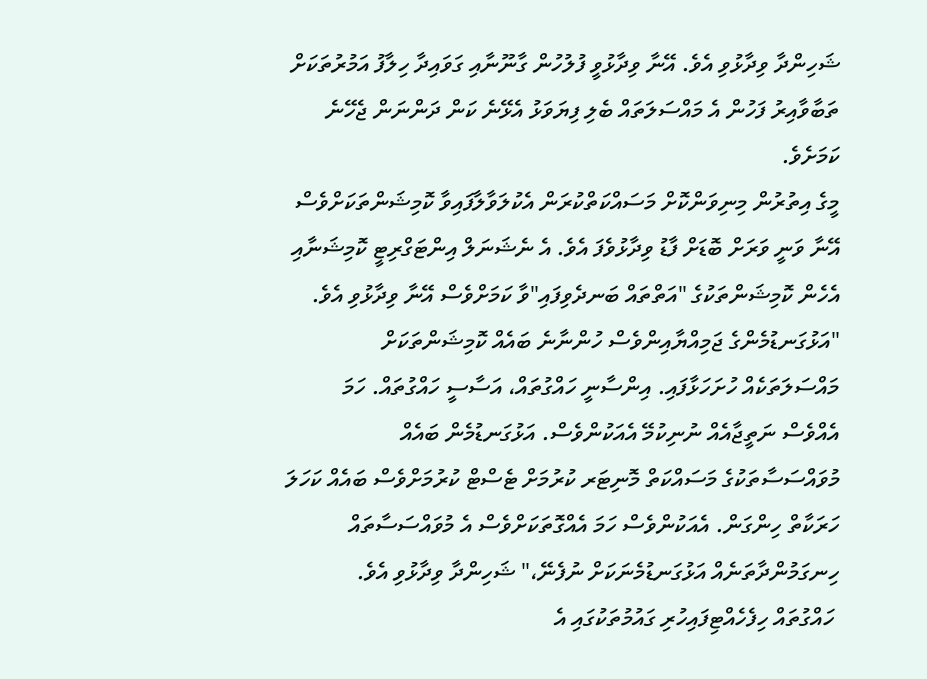ޝަހިންދާ ވިދާޅުވި އެވެ. އޭނާ ވިދާޅުވީ ފުލުހުން ގާނޫނާއި ގަވައިދާ ހިލާފު އަމުރުތަކަށް ތަބާވާއިރު ފަހުން އެ މައްސަލަތައް ބެލި ފިޔަވަޅު އެޅޭނެ ކަން ދަންނަން ޖެހޭނެ ކަމަށެވެ.
މީގެ އިތުރުން މިނިވަންކޮށް މަސައްކަތްކުރަން އެކުލަވާލާފައިވާ ކޮމިޝަންތަކަށްވެސް އޭނާ ވަނީ ވަރަށް ބޮޑަށް ފާޑު ވިދާޅުވެފަ އެވެ. އެ ނެޝަނަލް އިންޓަގްރިޓީ ކޮމިޝަނާއި އެހެން ކޮމިޝަންތަކުގެ "އަތްތައް ބަނދެވިފައި"ވާ ކަމަށްވެސް އޭނާ ވިދާޅުވި އެވެ.
"އަޅުގަނޑުމެންގެ ޖަމިއްޔާއިންވެސް ހުންނާނެ ބައެއް ކޮމިޝަންތަކަށް މައްސަލަތަކެއް ހުށަހަޅާފައި. އިންސާނީ ހައްގުތައް، އަސާސީ ހައްގުތައް. ހަމަ އެއްވެސް ނަތީޖާއެއް ނުނިކުމޭ އެއަކުންވެސް. އަޅުގަނޑުމެން ބައެއް މުވައްސަސާތަކުގެ މަސައްކަތް މޮނިޓަރ ކުރުމަށް ޓެސްޓް ކުރުމަށްވެސް ބައެއް ކަހަލަ ހަރަކާތް ހިންގަން. އެއަކުންވެސް ހަމަ އެއްގޮތަކަށްވެސް އެ މުވައްސަސާތައް ހިނގަމުންދާތަނެއް އަޅުގަނޑުމެނަކަށް ނުފެނޭ،" ޝަހިންދާ ވިދާޅުވި އެވެ.
 ހައްގުތައް ހިފެހެއްޓިފައިހުރި ގައުމުތަކުގައި އެ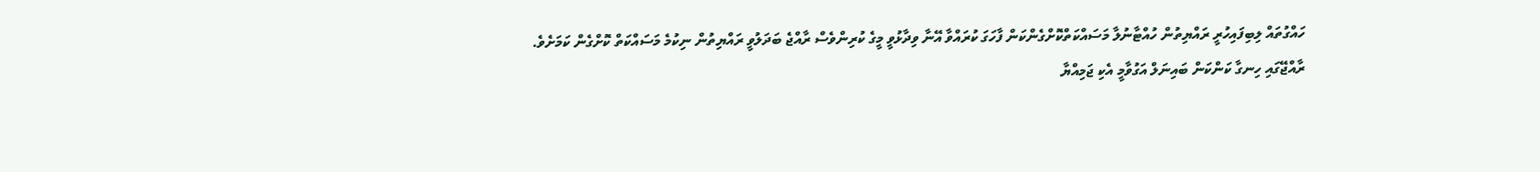ހައްގުތައް ލިބިފައިހުރީ ރައްޔިތުން ހުއްޓާނުލާ މަސައްކަތްކޮށްގެންކަން ފާހަގަ ކުރައްވާ އޭނާ ވިދާޅުވީ މީގެ ކުރިންވެސް ރާއްޖެ ބަދަލުވީ ރައްޔިތުން ނިކުމެ މަސައްކަތް ކޮށްގެން ކަމަށެވެ.
ރާއްޖޭގައި ހިނގާ ކަންކަން ބައިނަލް އަގުވާމީ އެކި ޖަމިއްޔާ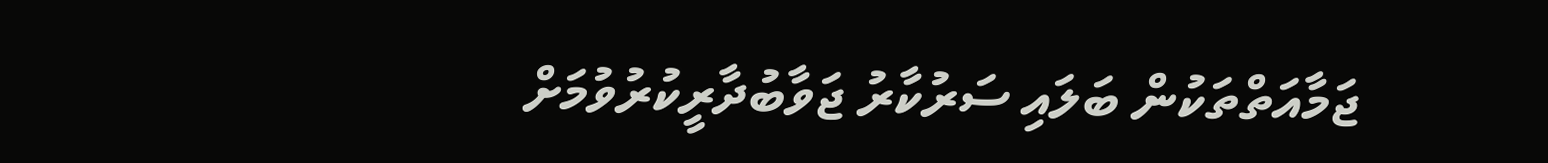ޖަމާއަތްތަކުން ބަލައި ސަރުކާރު ޖަވާބުދާރީކުރުވުމަށް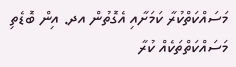މަސައްކަތްކުރާ ކަމަށާއި އެގޮތުން އދ. އިން ބޮޑެތި މަސައްކަތްތަކެއް ކުރާ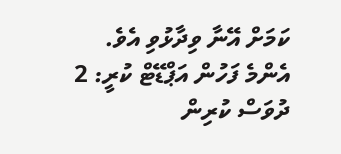ކަމަށް އޭނާ ވިދާޅުވި އެވެ.
އެންމެ ފަހުން އަޕްޑޭޓް ކުރީ: 2 ދުވަސް ކުރިން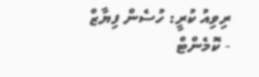ރިވިއު ކުރީ: ހުސެން ފިޔާޒް
- ކޮމެންޓް